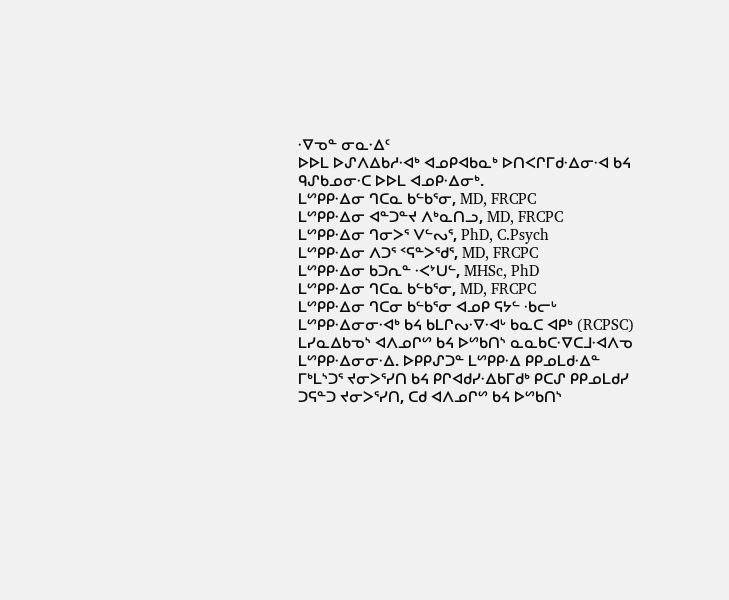ᐧᐁᓀᓐ ᓂᓇᐧᐃᑦ
ᐅᐅᒪ ᐅᔑᐱᐃᑲᓱᐧᐊᒃ ᐊᓄᑭᐊᑲᓇᒃ ᐅᑎᐸᒋᒥᑯᐧᐃᓂᐧᐊ ᑲᔦ ᑫᔑᑲᓄᓂᐧᑕ ᐅᐅᒪ ᐊᓄᑭᐧᐃᓂᒃ.
ᒪᔥᑭᑭᐧᐃᓂ ᒉᑕᓇ ᑲᓪᑲᕐᓂ, MD, FRCPC
ᒪᔥᑭᑭᐧᐃᓂ ᐊᓐᑐᓐᔪ ᐱᒃᓇᑎᓗ, MD, FRCPC
ᒪᔥᑭᑭᐧᐃᓂ ᒉᓂᐳᕐ ᐯᓪᔓᕐ, PhD, C.Psych
ᒪᔥᑭᑭᐧᐃᓂ ᐱᑐᕐ ᑉᕋᓐᐳᕐᑯᕐ, MD, FRCPC
ᒪᔥᑭᑭᐧᐃᓂ ᑲᑐᕆᓐ ᐧᐸᔾᑌᓪ, MHSc, PhD
ᒪᔥᑭᑭᐧᐃᓂ ᒉᑕᓇ ᑲᓪᑲᕐᓂ, MD, FRCPC
ᒪᔥᑭᑭᐧᐃᓂ ᒉᑕᓂ ᑲᓪᑲᕐᓂ ᐊᓄᑭ ᕋᔭᓪ ᐧᑲᓕᒡ ᒪᔥᑭᑭᐧᐃᓂᓂᐧᐊᒃ ᑲᔦ ᑲᒪᒋᔓᐧᐁᐧᐊᒡ ᑲᓇᑕ ᐊᑭᒃ (RCPSC) ᒪᓯᓇᐃᑲᓀᔅ ᐊᐱᓄᒋᔥ ᑲᔦ ᐅᔥᑲᑎᔅ ᓇᓇᑲᑕᐧᐁᑕᒧᐧᐊᐱᓀ ᒪᔥᑭᑭᐧᐃᓂᓂᐧᐃ. ᐅᑭᑭᔑᑐᓐ ᒪᔥᑭᑭᐧᐃ ᑭᑭᓄᒪᑯᐧᐃᓐ ᒥᒃᒪᔅᑐᕐ ᔪᓂᐳᕐᓯᑎ ᑲᔦ ᑭᒋᐊᑯᓯᐧᐃᑲᒥᑯᒃ ᑭᑕᔑ ᑭᑭᓄᒪᑯᓯ ᑐᕋᓐᑐ ᔪᓂᐳᕐᓯᑎ, ᑕᑯ ᐊᐱᓄᒋᔥ ᑲᔦ ᐅᔥᑲᑎᔅ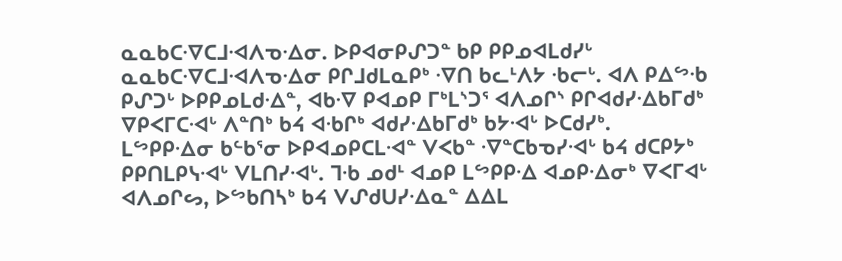ᓇᓇᑲᑕᐧᐁᑕᒧᐧᐊᐱᓀᐧᐃᓂ. ᐅᑭᐊᓂᑭᔑᑐᓐ ᑲᑭ ᑭᑭᓄᐊᒪᑯᓯᒡ ᓇᓇᑲᑕᐧᐁᑕᒧᐧᐊᐱᓀᐧᐃᓂ ᑭᒋᒧᑯᒪᓇᑭᒃ ᐧᐁᑎ ᑲᓚᒻᐱᔭ ᐧᑲᓕᒡ. ᐊᐱ ᑭᐃᔥᐧᑲ ᑭᔑᑐᒡ ᐅᑭᑭᓄᒪᑯᐧᐃᓐ, ᐊᑲᐧᐁ ᑭᐊᓄᑭ ᒥᒃᒪᔅᑐᕐ ᐊᐱᓄᒋᔅ ᑭᒋᐊᑯᓯᐧᐃᑲᒥᑯᒃ ᐁᑭᐸᒥᑕᐧᐊᒡ ᐱᓐᑎᒃ ᑲᔦ ᐊᐧᑲᒋᒃ ᐊᑯᓯᐧᐃᑲᒥᑯᒃ ᑲᔭᐧᐊᒡ ᐅᑕᑯᓯᒃ. ᒪᔥᑭᑭᐧᐃᓂ ᑲᓪᑲᕐᓂ ᐅᑭᐊᓄᑭᑕᒪᐧᐊᓐ ᐯᐸᑲᓐ ᐧᐁᓐᑕᑲᓀᓯᐧᐊᒡ ᑲᔦ ᑯᑕᑭᔭᒃ ᑭᑭᑎᒪᑭᓭᐧᐊᒡ ᐯᒪᑎᓯᐧᐊᒡ. ᒣᐧᑲ ᓄᑯᒻ ᐊᓄᑭ ᒪᔥᑭᑭᐧᐃ ᐊᓄᑭᐧᐃᓂᒃ ᐁᐸᒥᐊᒡ ᐊᐱᓄᒋᔕ, ᐅᔥᑲᑎᓴᒃ ᑲᔦ ᐯᔑᑯᑌᓯᐧᐃᓇᓐ ᐃᐃᒪ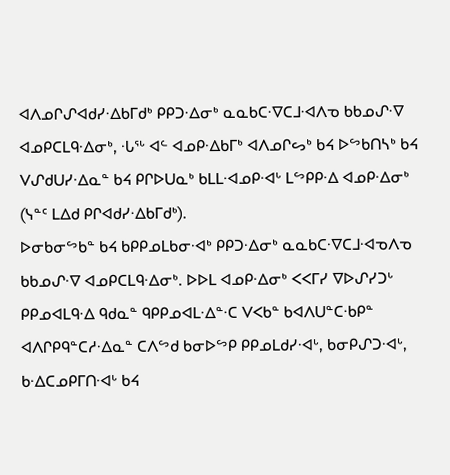ᐊᐱᓄᒋᔑᐊᑯᓯᐧᐃᑲᒥᑯᒃ ᑭᑭᑐᐧᐃᓂᒃ ᓇᓇᑲᑕᐧᐁᑕᒧᐧᐊᐱᓀ ᑲᑲᓄᔑᐧᐁ ᐊᓄᑭᑕᒪᑫᐧᐃᓂᒃ, ᐧᒐᕐᒡ ᐊᓪ ᐊᓄᑭᐧᐃᑲᒥᒃ ᐊᐱᓄᒋᔕᒃ ᑲᔦ ᐅᔥᑲᑎᓴᒃ ᑲᔦ ᐯᔑᑯᑌᓯᐧᐃᓇᓐ ᑲᔦ ᑭᒋᐅᑌᓇᒃ ᑲᒪᒪᐧᐊᓄᑭᐧᐊᒡ ᒪᔥᑭᑭᐧᐃ ᐊᓄᑭᐧᐃᓂᒃ (ᓭᓐᑦ ᒪᐃᑯ ᑭᒋᐊᑯᓯᐧᐃᑲᒥᑯᒃ).
ᐅᓂᑲᓂᔥᑲᓐ ᑲᔦ ᑲᑭᑭᓄᒪᑲᓂᐧᐊᒃ ᑭᑭᑐᐧᐃᓂᒃ ᓇᓇᑲᑕᐧᐁᑕᒧᐧᐊᓀᐱᓀ ᑲᑲᓄᔑᐧᐁ ᐊᓄᑭᑕᒪᑫᐧᐃᓂᒃ. ᐅᐅᒪ ᐊᓄᑭᐧᐃᓂᒃ ᐸᐸᒥᓯ ᐁᐅᔑᓯᑐᒡ ᑭᑭᓄᐊᒪᑫᐧᐃ ᑫᑯᓇᓐ ᑫᑭᑭᓄᐊᒪᐧᐃᓐᐧᑕ ᐯᐸᑲᓐ ᑲᐊᐱᑌᓐᑕᐧᑲᑭᓐ ᐊᐱᒋᑭᑫᓐᑕᓱᐧᐃᓇᓐ ᑕᐱᔥᑯ ᑲᓂᐅᔥᑭ ᑭᑭᓄᒪᑯᓯᐧᐊᒡ, ᑲᓂᑭᔑᑐᐧᐊᒡ, ᑲᐧᐃᑕᓄᑭᒥᑎᐧᐊᒡ ᑲᔦ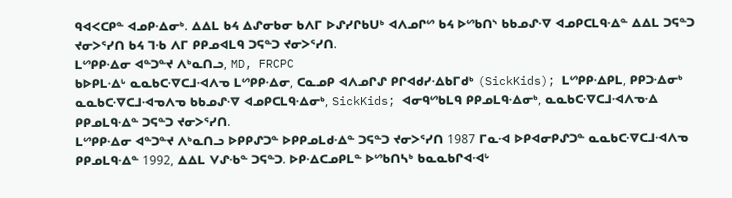ᑫᐊᐸᑕᑭᓐ ᐊᓄᑭᐧᐃᓂᒃ. ᐃᐃᒪ ᑲᔦ ᐃᔑᓂᑲᓂ ᑲᐱᒥ ᐅᔑᓯᒋᑲᑌᒃ ᐊᐱᓄᒋᔥ ᑲᔦ ᐅᔥᑲᑎᔅ ᑲᑲᓄᔑᐧᐁ ᐊᓄᑭᑕᒪᑫᐧᐃᓐ ᐃᐃᒪ ᑐᕋᓐᑐ ᔪᓂᐳᕐᓯᑎ ᑲᔦ ᒣᐧᑲ ᐱᒥ ᑭᑭᓄᐊᒪᑫ ᑐᕋᓐᑐ ᔪᓂᐳᕐᓯᑎ.
ᒪᔥᑭᑭᐧᐃᓂ ᐊᓐᑐᓐᔪ ᐱᒃᓇᑎᓗ, MD, FRCPC
ᑲᐅᑭᒪᐧᐃᒡ ᓇᓇᑲᑕᐧᐁᑕᒧᐧᐊᐱᓀ ᒪᔥᑭᑭᐧᐃᓂ, ᑕᓇᓄᑭ ᐊᐱᓄᒋᔑ ᑭᒋᐊᑯᓯᐧᐃᑲᒥᑯᒃ (SickKids); ᒪᔥᑭᑭᐧᐃᑭᒪ, ᑭᑭᑐᐧᐃᓂᒃ ᓇᓇᑲᑕᐧᐁᑕᒧᐧᐊᓀᐱᓀ ᑲᑲᓄᔑᐧᐁ ᐊᓄᑭᑕᒪᑫᐧᐃᓂᒃ, SickKids; ᐊᓂᑫᔥᑲᒪᑫ ᑭᑭᓄᒪᑫᐧᐃᓂᒃ, ᓇᓇᑲᑕᐧᐁᑕᒧᐧᐊᐱᓀᐧᐃ ᑭᑭᓄᒪᑫᐧᐃᓐ ᑐᕋᓐᑐ ᔪᓂᐳᕐᓯᑎ.
ᒪᔥᑭᑭᐧᐃᓂ ᐊᓐᑐᓐᔪ ᐱᒃᓇᑎᓗ ᐅᑭᑭᔑᑐᓐ ᐅᑭᑭᓄᒪᑯᐧᐃᓐ ᑐᕋᓐᑐ ᔪᓂᐳᕐᓯᑎ 1987 ᒥᓇᐧᐊ ᐅᑭᐊᓂᑭᔑᑐᓐ ᓇᓇᑲᑕᐧᐁᑕᒧᐧᐊᐱᓀ ᑭᑭᓄᒪᑫᐧᐃᓐ 1992, ᐃᐃᒪ ᐯᔑᐧᑲᓐ ᑐᕋᓐᑐ. ᐅᑭᐧᐃᑕᓄᑭᒪᓐ ᐅᔥᑲᑎᓴᒃ ᑲᓇᓇᑲᒋᐊᐧᐊᒡ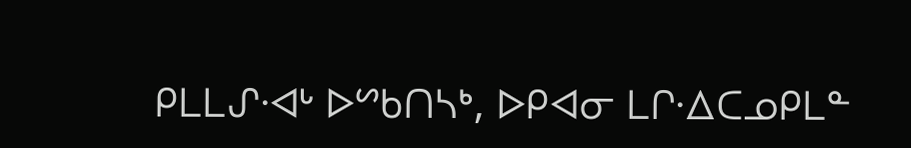ᑭᒪᒪᔑᐧᐊᒡ ᐅᔥᑲᑎᓴᒃ, ᐅᑭᐊᓂ ᒪᒋᐧᐃᑕᓄᑭᒪᓐ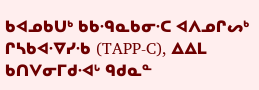ᑲᐊᓄᑲᑌᒃ ᑲᑲᐧᑫᓇᑲᓂᐧᑕ ᐊᐱᓄᒋᔕᒃ ᒋᓴᑲᐊᐧᐁᓯᐧᑲ (TAPP-C), ᐃᐃᒪ ᑲᑎᐯᓂᒥᑯᐧᐊᒡ ᑫᑯᓇᓐ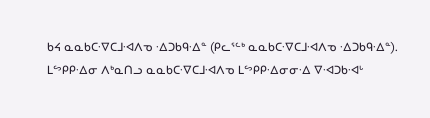ᑲᔦ ᓇᓇᑲᑕᐧᐁᑕᒧᐧᐊᐱᓀ ᐧᐃᑐᑲᑫᐧᐃᓐ (ᑭᓚᕐᓪᒃ ᓇᓇᑲᑕᐧᐁᑕᒧᐧᐊᐱᓀ ᐧᐃᑐᑲᑫᐧᐃᓐ).
ᒪᔥᑭᑭᐧᐃᓂ ᐱᒃᓇᑎᓗ ᓇᓇᑲᑕᐧᐁᑕᒧᐧᐊᐱᓀ ᒪᔥᑭᑭᐧᐃᓂᓂᐧᐃ ᐁᐧᐊᑐᑲᐧᐊᒡ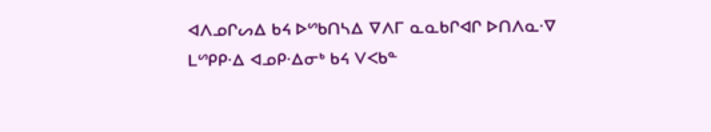ᐊᐱᓄᒋᔕᐃ ᑲᔦ ᐅᔥᑲᑎᓴᐃ ᐁᐱᒥ ᓇᓇᑲᒋᐊᒋ ᐅᑎᐱᓇᐧᐁ ᒪᔥᑭᑭᐧᐃ ᐊᓄᑭᐧᐃᓂᒃ ᑲᔦ ᐯᐸᑲᓐ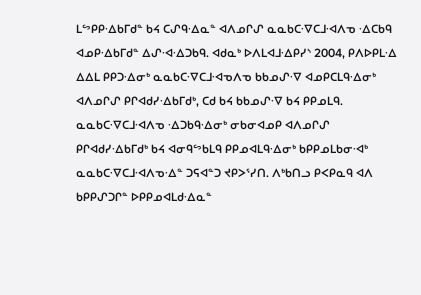ᒪᔥᑭᑭᐧᐃᑲᒥᑯᓐ ᑲᔦ ᑕᔑᑫᐧᐃᓇᓐ ᐊᐱᓄᒋᔑ ᓇᓇᑲᑕᐧᐁᑕᒧᐧᐊᐱᓀ ᐧᐃᑕᑲᑫ ᐊᓄᑭᐧᐃᑲᒥᑯᓐ ᐃᔑᐧᐊᐧᐃᑐᑲᑫ. ᐊᑯᓇᒃ ᐅᐱᒪᐊᒧᐧᐃᑭᓯᔅ 2004, ᑭᐱᐅᑭᒪᐧᐃ ᐃᐃᒪ ᑭᑭᑐᐧᐃᓂᒃ ᓇᓇᑲᑕᐧᐁᑕᒧᐧᐊᓀᐱᓀ ᑲᑲᓄᔑᐧᐁ ᐊᓄᑭᑕᒪᑫᐧᐃᓂᒃ ᐊᐱᓄᒋᔑ ᑭᒋᐊᑯᓯᐧᐃᑲᒥᑯᒃ, ᑕᑯ ᑲᔦ ᑲᑲᓄᔑᐧᐁ ᑲᔦ ᑭᑭᓄᒪᑫ. ᓇᓇᑲᑕᐧᐁᑕᒧᐧᐊᐱᓀ ᐧᐃᑐᑲᑫᐧᐃᓂᒃ ᓂᑲᓂᐊᓄᑭ ᐊᐱᓄᒋᔑ ᑭᒋᐊᑯᓯᐧᐃᑲᒥᑯᒃ ᑲᔦ ᐊᓂᑫᔥᑲᒪᑫ ᑭᑭᓄᐊᒪᑫᐧᐃᓂᒃ ᑲᑭᑭᓄᒪᑲᓂᐧᐊᒃ ᓇᓇᑲᑕᐧᐁᑕᒧᐧᐊᐱᓀᐧᐃᓐ ᑐᕋᐊᓐᑐ ᔪᑭᐳᕐᓯᑎ. ᐱᒃᑲᑎᓗ ᑭᐸᑭᓇᑫ ᐊᐱ ᑲᑭᑭᔑᑐᒋᓐ ᐅᑭᑭᓄᐊᒪᑯᐧᐃᓇᓐ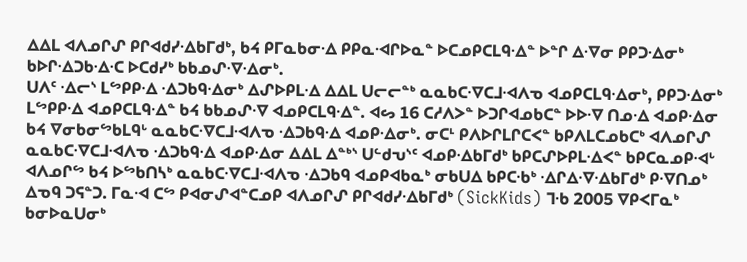ᐃᐃᒪ ᐊᐱᓄᒋᔑ ᑭᒋᐊᑯᓯᐧᐃᑲᒥᑯᒃ, ᑲᔦ ᑭᒥᓇᑲᓂᐧᐃ ᑭᑭᓇᐧᐊᒋᐅᓇᓐ ᐅᑕᓄᑭᑕᒪᑫᐧᐃᓐ ᐅᓐᒋ ᐃᐧᐁᓂ ᑭᑭᑐᐧᐃᓂᒃ ᑲᐅᒋᐧᐃᑐᑲᐧᐃᐧᑕ ᐅᑕᑯᓯᒃ ᑲᑲᓄᔑᐧᐁᐧᐃᓂᒃ.
ᑌᐱᑦ ᐧᐃᓕᔅ ᒪᔥᑭᑭᐧᐃ ᐧᐃᑐᑲᑫᐧᐃᓂᒃ ᐃᔑᐅᑭᒪᐧᐃ ᐃᐃᒪ ᑌᓕᓕᓐᒃ ᓇᓇᑲᑕᐧᐁᑕᒧᐧᐊᐱᓀ ᐊᓄᑭᑕᒪᑫᐧᐃᓂᒃ, ᑭᑭᑐᐧᐃᓂᒃ ᒪᔥᑭᑭᐧᐃ ᐊᓄᑭᑕᒪᑫᐧᐃᓐ ᑲᔦ ᑲᑲᓄᔑᐧᐁ ᐊᓄᑭᑕᒪᑫᐧᐃᓐ. ᐊᔕ 16 ᑕᓱᐱᐳᓐ ᐅᑐᒋᐊᓄᑲᑕᓐ ᐅᐅᐧᐁ ᑎᓄᐧᐃ ᐊᓄᑭᐧᐃᓂ ᑲᔦ ᐁᓂᑲᓂᔥᑲᒪᑫᒡ ᓇᓇᑲᑕᐧᐁᑕᒧᐧᐊᐱᓀ ᐧᐃᑐᑲᑫᐧᐃ ᐊᓄᑭᐧᐃᓂᒃ. ᓂᑕᒻ ᑭᐱᐅᒋᒪᒋᑕᐸᓐ ᑲᑭᐱᒪᑕᓄᑲᑕᒃ ᐊᐱᓄᒋᔑ ᓇᓇᑲᑕᐧᐁᑕᒧᐧᐊᐱᓀ ᐧᐃᑐᑲᑫᐧᐃ ᐊᓄᑭᐧᐃᓂ ᐃᐃᒪ ᐃᓐᒃᔅ ᑌᓪᑯᕃᔅᑦ ᐊᓄᑭᐧᐃᑲᒥᑯᒃ ᑲᑭᑕᔑᐅᑭᒪᐧᐃᐸᓐ ᑲᑭᑕᓇᓄᑭᐧᐊᒡ ᐊᐱᓄᒋᔥ ᑲᔦ ᐅᔥᑲᑎᓴᒃ ᓇᓇᑲᑕᐧᐁᑕᒧᐧᐊᐱᓀ ᐧᐃᑐᑲᑫ ᐊᓄᑭᐊᑲᓇᒃ ᓂᑲᑌᐃ ᑲᑭᑕᐧᑲᒃ ᐧᐃᒋᐃᐧᐁᐧᐃᑲᒥᑯᒃ ᑭᐧᐁᑎᓄᒃ ᐃᓀᑫ ᑐᕋᓐᑐ. ᒥᓇᐧᐊ ᑕᔥ ᑭᐊᓂᔑᐊᓐᑕᓄᑭ ᐊᐱᓄᒋᔑ ᑭᒋᐊᑯᓯᐧᐃᑲᒥᑯᒃ (SickKids) ᒣᐧᑲ 2005 ᐁᑭᐸᒥᓇᒃ ᑲᓂᐅᓇᑌᓂᒃ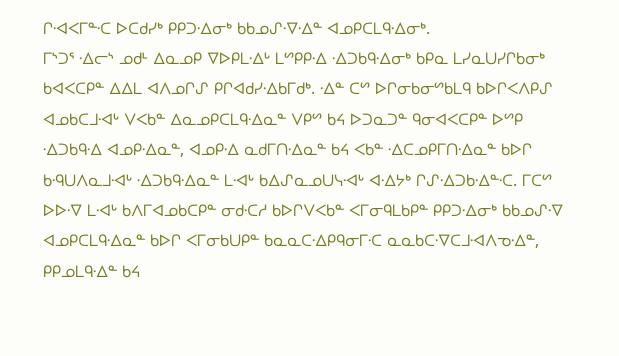ᒋᐧᐊᐸᒥᓐᐧᑕ ᐅᑕᑯᓯᒃ ᑭᑭᑐᐧᐃᓂᒃ ᑲᑲᓄᔑᐧᐁᐧᐃᓐ ᐊᓄᑭᑕᒪᑫᐧᐃᓂᒃ.
ᒥᔅᑐᕐ ᐧᐃᓕᔅ ᓄᑯᒻ ᐃᓇᓄᑭ ᐁᐅᑭᒪᐧᐃᒡ ᒪᔥᑭᑭᐧᐃ ᐧᐃᑐᑲᑫᐧᐃᓂᒃ ᑲᑭᓇ ᒪᓯᓇᑌᓯᒋᑲᓂᒃ ᑲᐊᐸᑕᑭᓐ ᐃᐃᒪ ᐊᐱᓄᒋᔑ ᑭᒋᐊᑯᓯᐧᐃᑲᒥᑯᒃ. ᐧᐃᓐ ᑕᔥ ᐅᒋᓂᑲᓂᔥᑲᒪᑫ ᑲᐅᒋᐸᐱᑭᔑ ᐊᓄᑲᑕᒧᐧᐊᒡ ᐯᐸᑲᓐ ᐃᓇᓄᑭᑕᒪᑫᐧᐃᓇᓐ ᐯᑭᔥ ᑲᔦ ᐅᑐᓇᑐᓐ ᑫᓂᐊᐸᑕᑭᓐ ᐅᔥᑭ ᐧᐃᑐᑲᑫᐧᐃ ᐊᓄᑭᐧᐃᓇᓐ, ᐊᓄᑭᐧᐃ ᓇᑯᒥᑎᐧᐃᓇᓐ ᑲᔦ ᐸᑲᓐ ᐧᐃᑕᓄᑭᒥᑎᐧᐃᓇᓐ ᑲᐅᒋ ᑲᐧᑫᑌᐱᓇᒧᐧᐊᒡ ᐧᐃᑐᑲᑫᐧᐃᓇᓐ ᒪᐧᐊᒡ ᑲᐃᔑᓇᓄᑌᓭᐧᐊᒡ ᐊᐧᐃᔭᒃ ᒋᔑᐧᐃᑐᑲᐧᐃᓐᐧᑕ. ᒥᑕᔥ ᐅᐅᐧᐁ ᒪᐧᐊᒡ ᑲᐱᒥᐊᓄᑲᑕᑭᓐ ᓂᑯᐧᑕᓱ ᑲᐅᒋᐯᐸᑲᓐ ᐸᒥᓂᑫᒪᑲᑭᓐ ᑭᑭᑐᐧᐃᓂᒃ ᑲᑲᓄᔑᐧᐁ ᐊᓄᑭᑕᒪᑫᐧᐃᓇᓐ ᑲᐅᒋ ᐸᒥᓂᑲᑌᑭᓐ ᑲᓇᓇᑕᐧᐃᑭᑫᓂᒥᐧᑕ ᓇᓇᑲᑕᐧᐁᑕᒧᐧᐊᐱᓀᐧᐃᓐ, ᑭᑭᓄᒪᑫᐧᐃᓐ ᑲᔦ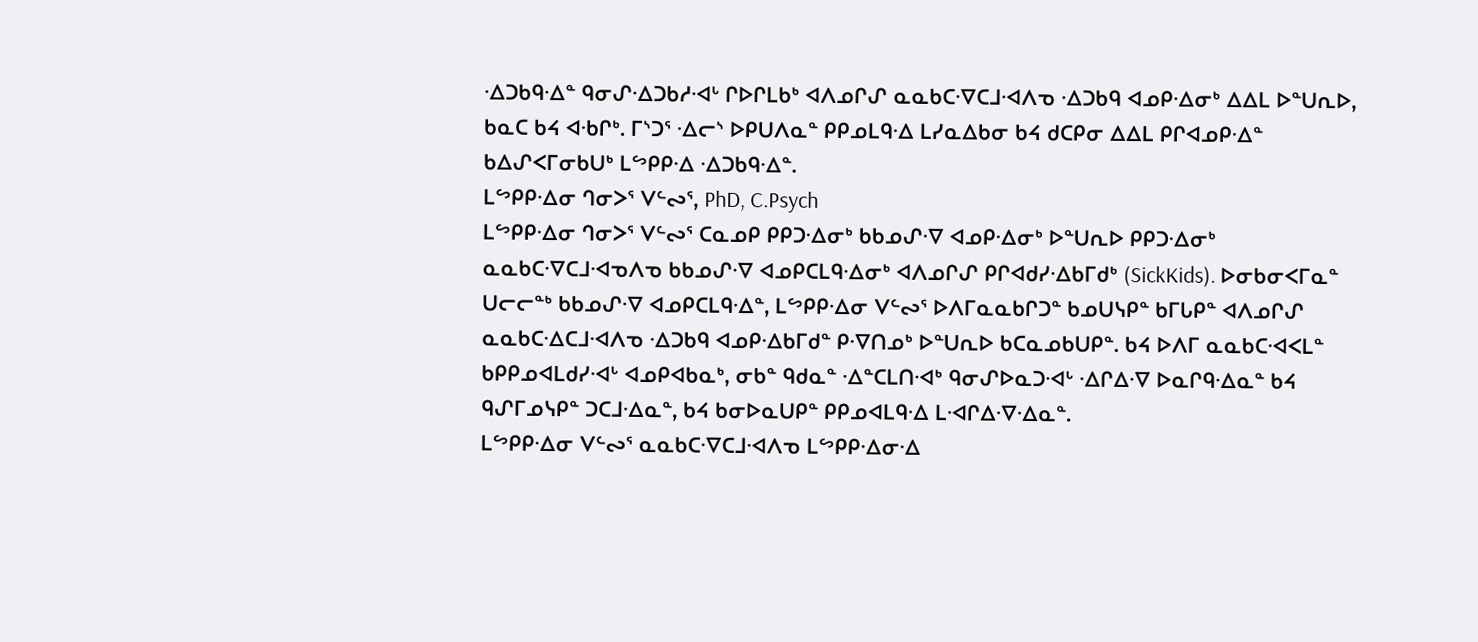ᐧᐃᑐᑲᑫᐧᐃᓐ ᑫᓂᔑᐧᐃᑐᑲᓱᐧᐊᒡ ᒋᐅᒋᒪᑲᒃ ᐊᐱᓄᒋᔑ ᓇᓇᑲᑕᐧᐁᑕᒧᐧᐊᐱᓀ ᐧᐃᑐᑲᑫ ᐊᓄᑭᐧᐃᓂᒃ ᐃᐃᒪ ᐅᓐᑌᕆᐅ, ᑲᓇᑕ ᑲᔦ ᐊᐧᑲᒋᒃ. ᒥᔅᑐᕐ ᐧᐃᓕᔅ ᐅᑭᑌᐱᓇᓐ ᑭᑭᓄᒪᑫᐧᐃ ᒪᓯᓇᐃᑲᓂ ᑲᔦ ᑯᑕᑭᓂ ᐃᐃᒪ ᑭᒋᐊᓄᑭᐧᐃᓐ ᑲᐃᔑᐸᒥᓂᑲᑌᒃ ᒪᔥᑭᑭᐧᐃ ᐧᐃᑐᑲᑫᐧᐃᓐ.
ᒪᔥᑭᑭᐧᐃᓂ ᒉᓂᐳᕐ ᐯᓪᔓᕐ, PhD, C.Psych
ᒪᔥᑭᑭᐧᐃᓂ ᒉᓂᐳᕐ ᐯᓪᔓᕐ ᑕᓇᓄᑭ ᑭᑭᑐᐧᐃᓂᒃ ᑲᑲᓄᔑᐧᐁ ᐊᓄᑭᐧᐃᓂᒃ ᐅᓐᑌᕆᐅ ᑭᑭᑐᐧᐃᓂᒃ ᓇᓇᑲᑕᐧᐁᑕᒧᐧᐊᓀᐱᓀ ᑲᑲᓄᔑᐧᐁ ᐊᓄᑭᑕᒪᑫᐧᐃᓂᒃ ᐊᐱᓄᒋᔑ ᑭᒋᐊᑯᓯᐧᐃᑲᒥᑯᒃ (SickKids). ᐅᓂᑲᓂᐸᒥᓇᓐ ᑌᓕᓕᓐᒃ ᑲᑲᓄᔑᐧᐁ ᐊᓄᑭᑕᒪᑫᐧᐃᓐ, ᒪᔥᑭᑭᐧᐃᓂ ᐯᓪᔓᕐ ᐅᐱᒥᓇᓇᑲᒋᑐᓐ ᑲᓄᑌᓭᑭᓐ ᑲᒥᒐᑭᓐ ᐊᐱᓄᒋᔑ ᓇᓇᑲᑕᐧᐃᑕᒧᐧᐊᐱᓀ ᐧᐃᑐᑲᑫ ᐊᓄᑭᐧᐃᑲᒥᑯᓐ ᑭᐧᐁᑎᓄᒃ ᐅᓐᑌᕆᐅ ᑲᑕᓇᓄᑲᑌᑭᓐ. ᑲᔦ ᐅᐱᒥ ᓇᓇᑲᑕᐧᐊᐸᒪᓐ ᑲᑭᑭᓄᐊᒪᑯᓯᐧᐊᒡ ᐊᓄᑭᐊᑲᓇᒃ, ᓂᑲᓐ ᑫᑯᓇᓐ ᐧᐃᓐᑕᒪᑎᐧᐊᒃ ᑫᓂᔑᐅᓇᑐᐧᐊᒡ ᐧᐃᒋᐃᐧᐁ ᐅᓇᒋᑫᐧᐃᓇᓐ ᑲᔦ ᑫᔑᒥᓄᓭᑭᓐ ᑐᑕᒧᐧᐃᓇᓐ, ᑲᔦ ᑲᓂᐅᓇᑌᑭᓐ ᑭᑭᓄᐊᒪᑫᐧᐃ ᒪᐧᐊᒋᐃᐧᐁᐧᐃᓇᓐ.
ᒪᔥᑭᑭᐧᐃᓂ ᐯᓪᔓᕐ ᓇᓇᑲᑕᐧᐁᑕᒧᐧᐊᐱᓀ ᒪᔥᑭᑭᐧᐃᓂᐧᐃ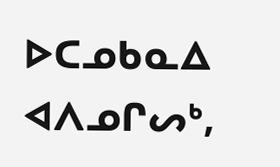ᐅᑕᓄᑲᓇᐃ ᐊᐱᓄᒋᔕᒃ,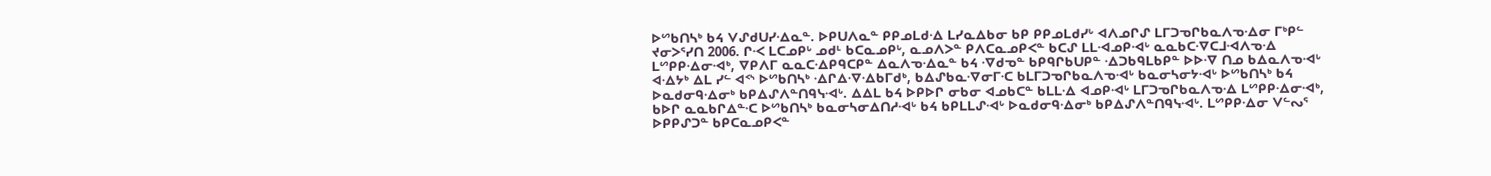ᐅᔥᑲᑎᓴᒃ ᑲᔦ ᐯᔑᑯᑌᓯᐧᐃᓇᓐ. ᐅᑭᑌᐱᓇᓐ ᑭᑭᓄᒪᑯᐧᐃ ᒪᓯᓇᐃᑲᓂ ᑲᑭ ᑭᑭᓄᒪᑯᓯᒡ ᐊᐱᓄᒋᔑ ᒪᒥᑐᓀᒋᑲᓇᐱᓀᐧᐃᓂ ᒥᒃᑭᓪ ᔪᓂᐳᕐᓯᑎ 2006. ᒋᐧᐸ ᒪᑕᓄᑭᒡ ᓄᑯᒻ ᑲᑕᓇᓄᑭᒡ, ᓇᓄᐱᐳᓐ ᑭᐱᑕᓇᓄᑭᐸᓐ ᑲᑕᔑ ᒪᒪᐧᐊᓄᑭᐧᐊᒡ ᓇᓇᑲᑕᐧᐁᑕᒧᐧᐊᐱᓀᐧᐃ ᒪᔥᑭᑭᐧᐃᓂᐧᐊᒃ, ᐁᑭᐱᒥ ᓇᓇᑕᐧᐃᑭᑫᑕᑭᓐ ᐃᓇᐱᓀᐧᐃᓇᓐ ᑲᔦ ᐧᐁᑯᓀᓐ ᑲᑭᑫᒋᑲᑌᑭᓐ ᐧᐃᑐᑲᑫᒪᑲᑭᓐ ᐅᐅᐧᐁ ᑎᓄ ᑲᐃᓇᐱᓀᐧᐊᒡ ᐊᐧᐃᔭᒃ ᐃᒪ ᓯᓪ ᐊᑉᔅ ᐅᔥᑲᑎᓴᒃ ᐧᐃᒋᐃᐧᐁᐧᐃᑲᒥᑯᒃ, ᑲᐃᔑᑲᓇᐧᐁᓂᒥᐧᑕ ᑲᒪᒥᑐᓀᒋᑲᓇᐱᓀᐧᐊᒡ ᑲᓇᓂᓴᓂᔭᐧᐊᒡ ᐅᔥᑲᑎᓴᒃ ᑲᔦ ᐅᓇᑯᓂᑫᐧᐃᓂᒃ ᑲᑭᐃᔑᐱᓐᑎᑫᓭᐧᐊᒡ. ᐃᐃᒪ ᑲᔦ ᐅᑭᐅᒋ ᓂᑲᓂ ᐊᓄᑲᑕᓐ ᑲᒪᒪᐧᐃ ᐊᓄᑭᐧᐊᒡ ᒪᒥᑐᓀᒋᑲᓇᐱᓀᐧᐃ ᒪᔥᑭᑭᐧᐃᓂᐧᐊᒃ, ᑲᐅᒋ ᓇᓇᑲᒋᐃᓐᐧᑕ ᐅᔥᑲᑎᓴᒃ ᑲᓇᓂᓴᓂᐃᑎᓱᐧᐊᒡ ᑲᔦ ᑲᑭᒪᒪᔑᐧᐊᒡ ᐅᓇᑯᓂᑫᐧᐃᓂᒃ ᑲᑭᐃᔑᐱᓐᑎᑫᓭᐧᐊᒡ. ᒪᔥᑭᑭᐧᐃᓂ ᐯᓪᔓᕐ ᐅᑭᑭᔑᑐᓐ ᑲᑭᑕᓇᓄᑭᐸᓐ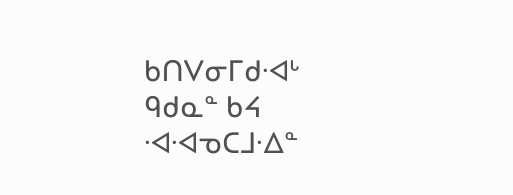ᑲᑎᐯᓂᒥᑯᐧᐊᒡ ᑫᑯᓇᓐ ᑲᔦ ᐧᐊᐧᐊᓀᑕᒧᐧᐃᓐ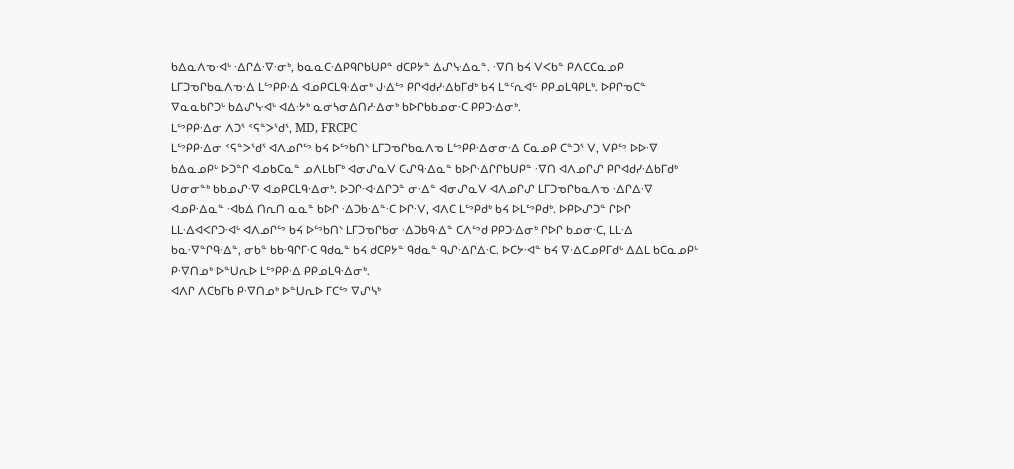ᑲᐃᓇᐱᓀᐧᐊᒡ ᐧᐃᒋᐃᐧᐁᐧᓂᒃ, ᑲᓇᓇᑕᐧᐃᑭᑫᒋᑲᑌᑭᓐ ᑯᑕᑭᔭᓐ ᐃᔑᓭᐧᐃᓇᓐ. ᐧᐁᑎ ᑲᔦ ᐯᐸᑲᓐ ᑭᐱᑕᑕᓇᓄᑭ ᒪᒥᑐᓀᒋᑲᓇᐱᓀᐧᐃ ᒪᔥᑭᑭᐧᐃ ᐊᓄᑭᑕᒪᑫᐧᐃᓂᒃ ᒍᐧᐃᔥ ᑭᒋᐊᑯᓯᐧᐃᑲᒥᑯᒃ ᑲᔦ ᒪᓐᑦᕆᐊᓪ ᑭᑭᓄᒪᑫᑭᒪᒃ. ᐅᑭᒋᓀᑕᓐ ᐁᓇᓇᑲᒋᑐᒡ ᑲᐃᔑᓭᐧᐊᒡ ᐊᐃᐧᔭᒃ ᓇᓂᓴᓂᐃᑎᓱᐧᐃᓂᒃ ᑲᐅᒋᑲᑲᓄᓂᐧᑕ ᑭᑭᑐᐧᐃᓂᒃ.
ᒪᔥᑭᑭᐧᐃᓂ ᐱᑐᕐ ᑉᕋᓐᐳᕐᑯᕐ, MD, FRCPC
ᒪᔥᑭᑭᐧᐃᓂ ᑉᕋᓐᐳᕐᑯᕐ ᐊᐱᓄᒋᔥ ᑲᔦ ᐅᔥᑲᑎᔅ ᒪᒥᑐᓀᒋᑲᓇᐱᓀ ᒪᔥᑭᑭᐧᐃᓂᓂᐧᐃ ᑕᓇᓄᑭ ᑕᓐᑐᕐ ᐯ, ᐯᑭᔥ ᐅᐅᐧᐁ ᑲᐃᓇᓄᑭᒡ ᐅᑐᓐᒋ ᐊᓄᑲᑕᓇᓐ ᓄᐱᒪᑲᒥᒃ ᐊᓂᔑᓇᐯ ᑕᔑᑫᐧᐃᓇᓐ ᑲᐅᒋᐧᐃᒋᒋᑲᑌᑭᓐ ᐧᐁᑎ ᐊᐱᓄᒋᔑ ᑭᒋᐊᑯᓯᐧᐃᑲᒥᑯᒃ ᑌᓂᓂᓐᒃ ᑲᑲᓄᔑᐧᐁ ᐊᓄᑭᑕᒪᑫᐧᐃᓂᒃ. ᐅᑐᒋᐧᐊᐧᐃᒋᑐᓐ ᓂᐧᐃᓐ ᐊᓂᔑᓇᐯ ᐊᐱᓄᒋᔑ ᒪᒥᑐᓀᒋᑲᓇᐱᓀ ᐧᐃᒋᐃᐧᐁ ᐊᓄᑭᐧᐃᓇᓐ ᐧᐊᑲᐃ ᑎᕆᑎ ᓇᓇᓐ ᑲᐅᒋ ᐧᐃᑐᑲᐧᐃᓐᐧᑕ ᐅᒋᐧᐯ, ᐊᐱᑕ ᒪᔥᑭᑯᒃ ᑲᔦ ᐅᒪᔥᑭᑯᒃ. ᐅᑭᐅᔑᑐᓐ ᒋᐅᒋ ᒪᒪᐧᐃᐊᐸᒋᑐᐧᐊᒡ ᐊᐱᓄᒋᔥ ᑲᔦ ᐅᔥᑲᑎᔅ ᒪᒥᑐᓀᒋᑲᓂ ᐧᐃᑐᑲᑫᐧᐃᓐ ᑕᐱᔥᑯ ᑭᑭᑐᐧᐃᓂᒃ ᒋᐅᒋ ᑲᓄᓂᐧᑕ, ᒪᒪᐧᐃ ᑲᓇᐧᐁᓐᒋᑫᐧᐃᓐ, ᓂᑲᓐ ᑲᑲᐧᑫᒋᒥᐧᑕ ᑫᑯᓇᓐ ᑲᔦ ᑯᑕᑭᔭᓐ ᑫᑯᓇᓐ ᑫᔑᐧᐃᒋᐃᐧᑕ. ᐅᑕᔭᐧᐊᓐ ᑲᔦ ᐁᐧᐃᑕᓄᑭᒥᑯᒡ ᐃᐃᒪ ᑲᑕᓇᓄᑭᒡ ᑭᐧᐁᑎᓄᒃ ᐅᓐᑌᕆᐅ ᒪᔥᑭᑭᐧᐃ ᑭᑭᓄᒪᑫᐧᐃᓂᒃ.
ᐊᐱᒋ ᐱᑕᑲᒥᑲ ᑭᐧᐁᑎᓄᒃ ᐅᓐᑌᕆᐅ ᒥᑕᔥ ᐁᔑᓭᒃ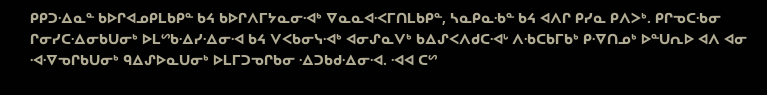ᑭᑭᑐᐧᐃᓇᓐ ᑲᐅᒋᐊᓄᑭᒪᑲᑭᓐ ᑲᔦ ᑲᐅᒋᐱᒥᔭᓇᓂᐧᐊᒃ ᐁᓇᓇᐊᐧᐸᒥᑎᒪᑲᑭᓐ, ᓴᓇᑭᓇᐧᑲᓐ ᑲᔦ ᐊᐱᒋ ᑭᓯᓇ ᑭᐱᐳᒃ. ᑭᒋᓀᑕᐧᑲᓂ ᒋᓂᓯᑕᐧᐃᓂᑲᑌᓂᒃ ᐅᒪᔥᑲᐧᐃᓯᐧᐃᓂᐧᐊ ᑲᔦ ᐯᐸᑲᓂᓭᐧᐊᒃ ᐊᓂᔑᓇᐯᒃ ᑲᐃᔑᐸᐱᑯᑕᐧᐊᒡ ᐱᐧᑲᑕᑲᒥᑲᒃ ᑭᐧᐁᑎᓄᒃ ᐅᓐᑌᕆᐅ ᐊᐱ ᐊᓂ ᐧᐊᐧᐁᓀᒋᑲᑌᓂᒃ ᑫᐃᔑᐅᓇᑌᓂᒃ ᐅᒪᒥᑐᓀᒋᑲᓂ ᐧᐃᑐᑲᑯᐧᐃᓂᐧᐊ. ᐧᐊᐊ ᑕᔥ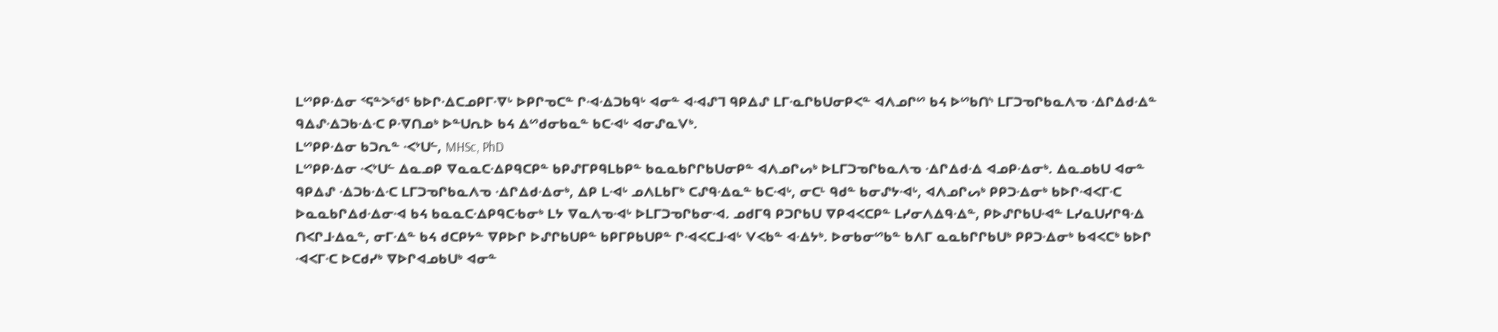ᒪᔥᑭᑭᐧᐃᓂ ᑉᕋᓐᐳᕐᑯᕐ ᑲᐅᒋᐧᐃᑕᓄᑭᒥᐧᐁᒡ ᐅᑭᒋᓀᑕᓐ ᒋᐧᐊᐧᐃᑐᑲᑫᒡ ᐊᓂᓐ ᐊᐧᐊᔑᒣ ᑫᑭᐃᔑ ᒪᒥᐧᓇᒋᑲᑌᓂᑭᐸᓐ ᐊᐱᓄᒋᔥ ᑲᔦ ᐅᔥᑲᑎᔅ ᒪᒥᑐᓀᒋᑲᓇᐱᓀ ᐧᐃᒋᐃᑯᐧᐃᓐ ᑫᐃᔑᐧᐃᑐᑲᐧᐃᐧᑕ ᑭᐧᐁᑎᓄᒃ ᐅᓐᑌᕆᐅ ᑲᔦ ᐃᔥᑯᓂᑲᓇᓐ ᑲᑕᐧᐊᒡ ᐊᓂᔑᓇᐯᒃ.
ᒪᔥᑭᑭᐧᐃᓂ ᑲᑐᕆᓐ ᐧᐸᔾᑌᓪ, MHSc, PhD
ᒪᔥᑭᑭᐧᐃᓂ ᐧᐸᔾᑌᓪ ᐃᓇᓄᑭ ᐁᓇᓇᑕᐧᐃᑭᑫᑕᑭᓐ ᑲᑭᔑᒥᑭᑫᒪᑲᑭᓐ ᑲᓇᓇᑲᒋᒋᑲᑌᓂᑭᓐ ᐊᐱᓄᒋᔕᒃ ᐅᒪᒥᑐᓀᒋᑲᓇᐱᓀ ᐧᐃᒋᐃᑯᐧᐃ ᐊᓄᑭᐧᐃᓂᒃ. ᐃᓇᓄᑲᑌ ᐊᓂᓐ ᑫᑭᐃᔑ ᐧᐃᑐᑲᐧᐃᐧᑕ ᒪᒥᑐᓀᒋᑲᓇᐱᓀ ᐧᐃᒋᐃᑯᐧᐃᓂᒃ, ᐃᑭ ᒪᐧᐊᒡ ᓄᐱᒪᑲᒥᒃ ᑕᔑᑫᐧᐃᓇᓐ ᑲᑕᐧᐊᒡ, ᓂᑕᒻ ᑫᑯᓐ ᑲᓂᔑᔭᐧᐊᒡ, ᐊᐱᓄᒋᔕᒃ ᑭᑭᑐᐧᐃᓂᒃ ᑲᐅᒋᐧᐊᐸᒥᐧᑕ ᐅᓇᓇᑲᒋᐃᑯᐧᐃᓂᐧᐊ ᑲᔦ ᑲᓇᓇᑕᐧᐃᑭᑫᑕᐧᑲᓂᒃ ᒪᔭ ᐁᓇᐱᓀᐧᐊᒡ ᐅᒪᒥᑐᓀᒋᑲᓂᐧᐊ. ᓄᑯᒥᑫ ᑭᑐᒋᑲᑌ ᐁᑭᐊᐸᑕᑭᓐ ᒪᓯᓂᐱᐃᑫᐧᐃᓐ, ᑭᐅᔑᒋᑲᑌᐧᐊᓐ ᒪᓯᓇᑌᓯᒋᑫᐧᐃ ᑎᐸᒋᒧᐧᐃᓇᓐ, ᓂᒥᐧᐃᓐ ᑲᔦ ᑯᑕᑭᔭᓐ ᐁᑭᐅᒋ ᐅᔑᒋᑲᑌᑭᓐ ᑲᑭᒥᑭᑲᑌᑭᓐ ᒋᐧᐊᐸᑕᒧᐧᐊᒡ ᐯᐸᑲᓐ ᐊᐧᐃᔭᒃ. ᐅᓂᑲᓂᔥᑲᓐ ᑲᐱᒥ ᓇᓇᑲᒋᒋᑲᑌᒃ ᑭᑭᑐᐧᐃᓂᒃ ᑲᐊᐸᑕᒃ ᑲᐅᒋ ᐧᐊᐸᒥᐧᑕ ᐅᑕᑯᓯᒃ ᐁᐅᒋᐊᓄᑲᑌᒃ ᐊᓂᓐ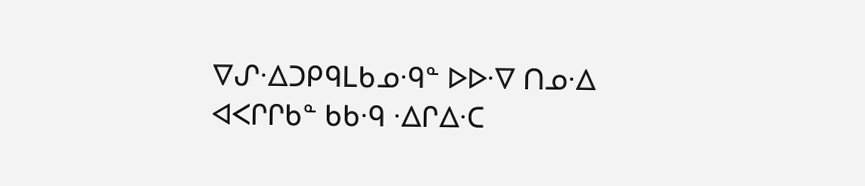ᐁᔑᐧᐃᑐᑭᑫᒪᑲᓄᐧᑫᓐ ᐅᐅᐧᐁ ᑎᓄᐧᐃ ᐊᐸᒋᒋᑲᓐ ᑲᑲᐧᑫ ᐧᐃᒋᐃᐧᑕ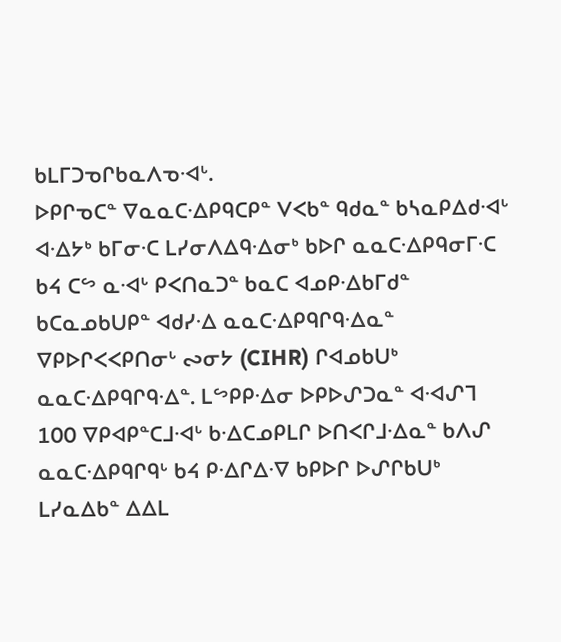ᑲᒪᒥᑐᓀᒋᑲᓇᐱᓀᐧᐊᒡ.
ᐅᑭᒋᓀᑕᓐ ᐁᓇᓇᑕᐧᐃᑭᑫᑕᑭᓐ ᐯᐸᑲᓐ ᑫᑯᓇᓐ ᑲᓴᓇᑭᐃᑯᐧᐊᒡ ᐊᐧᐃᔭᒃ ᑲᒥᓂᐧᑕ ᒪᓯᓂᐱᐃᑫᐧᐃᓂᒃ ᑲᐅᒋ ᓇᓇᑕᐧᐃᑭᑫᓂᒥᐧᑕ ᑲᔦ ᑕᔥ ᓇᐧᐊᒡ ᑭᐸᑎᓇᑐᓐ ᑲᓇᑕ ᐊᓄᑭᐧᐃᑲᒥᑯᓐ ᑲᑕᓇᓄᑲᑌᑭᓐ ᐊᑯᓯᐧᐃ ᓇᓇᑕᐧᐃᑭᑫᒋᑫᐧᐃᓇᓐ ᐁᑭᐅᒋᐸᐸᑭᑎᓂᒡ ᔓᓂᔭ (CIHR) ᒋᐊᓄᑲᑌᒃ ᓇᓇᑕᐧᐃᑭᑫᒋᑫᐧᐃᓐ. ᒪᔥᑭᑭᐧᐃᓂ ᐅᑭᐅᔑᑐᓇᓐ ᐊᐧᐊᔑᒣ 100 ᐁᑭᐊᑭᓐᑕᒧᐧᐊᒡ ᑲᐧᐃᑕᓄᑭᒪᒋ ᐅᑎᐸᒋᒧᐧᐃᓇᓐ ᑲᐱᔑ ᓇᓇᑕᐧᐃᑭᑫᒋᑫᒡ ᑲᔦ ᑭᐧᐃᒋᐃᐧᐁ ᑲᑭᐅᒋ ᐅᔑᒋᑲᑌᒃ ᒪᓯᓇᐃᑲᓐ ᐃᐃᒪ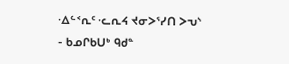ᐧᐃᓪᑉᕆᑦ ᐧᓚᕆᔦ ᔪᓂᐳᕐᓯᑎ ᐳᕃᔅ - ᑲᓄᒋᑲᑌᒃ ᑫᑯᓐ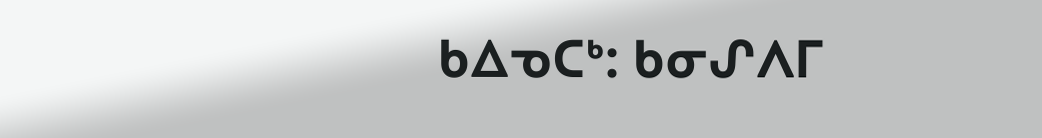ᑲᐃᓀᑕᒃ: ᑲᓂᔑᐱᒥ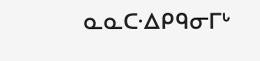ᓇᓇᑕᐧᐃᑭᑫᓂᒥᒡ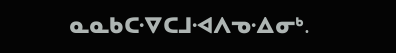ᓇᓇᑲᑕᐧᐁᑕᒧᐧᐊᐱᓀᐧᐃᓂᒃ.